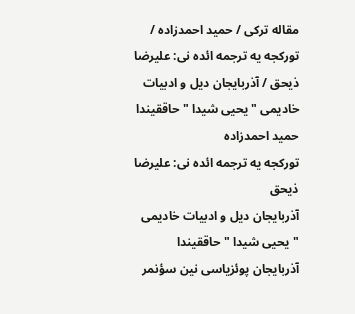مقاله ترکی / حمید احمدزاده / تورکجه یه ترجمه ائده نی: علیرضا ذیحق / آذربایجان دیل و ادبیات خادیمی " یحیی شیدا " حاققیندا
حمید احمدزاده
تورکجه یه ترجمه ائده نی: علیرضا ذیحق
آذربایجان دیل و ادبیات خادیمی
"یحیی شیدا " حاققیندا
آذربایجان پوئزیاسی نین سؤنمر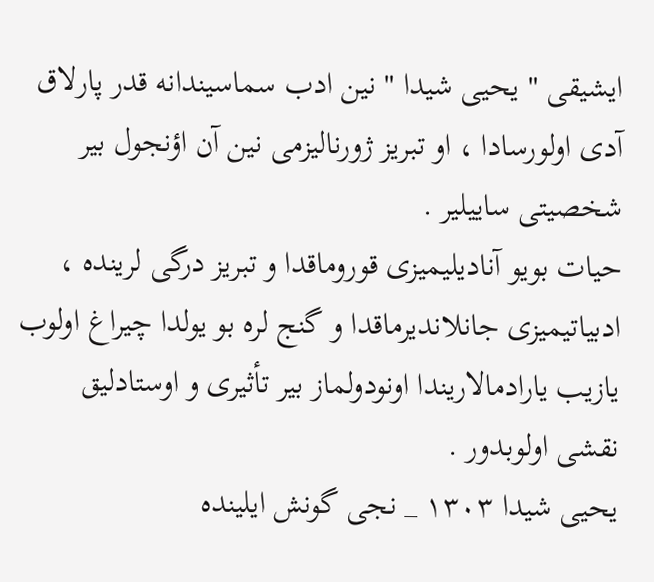ایشیقی " یحیی شیدا " نین ادب سماسیندانه قدر پارلاق آدی اولورسادا ، او تبریز ژورنالیزمی نین آن اؤنجول بیر شخصیتی ساییلیر .
حیات بویو آنادیلیمیزی قوروماقدا و تبریز درگی لرینده ، ادبیاتیمیزی جانلاندیرماقدا و گنج لره بو یولدا چیراغ اولوب یازیب یارادمالاریندا اونودولماز بیر تأثیری و اوستادلیق نقشی اولوبدور .
یحیی شیدا ۱۳۰۳ _ نجی گونش ایلینده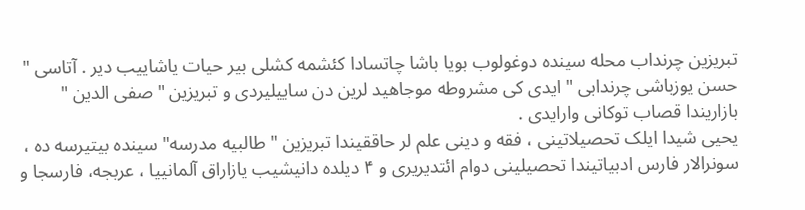تبریزین چرنداب محله سینده دوغولوب بویا باشا چاتسادا کئشمه کشلی بیر حیات یاشاییب دیر . آتاسی " حسن یوزباشی چرندابی " ایدی کی مشروطه موجاهید لرین دن ساییلیردی و تبریزین " صفی الدین " بازاریندا قصاب توکانی وارایدی .
یحیی شیدا ایلک تحصیلاتینی ، فقه و دینی علم لر حاققیندا تبریزین " طالبیه مدرسه" سینده بیتیرسه ده ، سونرالار فارس ادبیاتیندا تحصیلینی دوام ائتدیریری و ۴ دیلده دانیشیب یازاراق آلمانییا ، عربجه، فارسجا و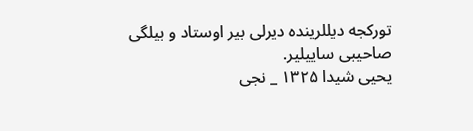تورکجه دیللرینده دیرلی بیر اوستاد و بیلگی صاحیبی ساییلیر.
یحیی شیدا ۱۳۲۵ _ نجی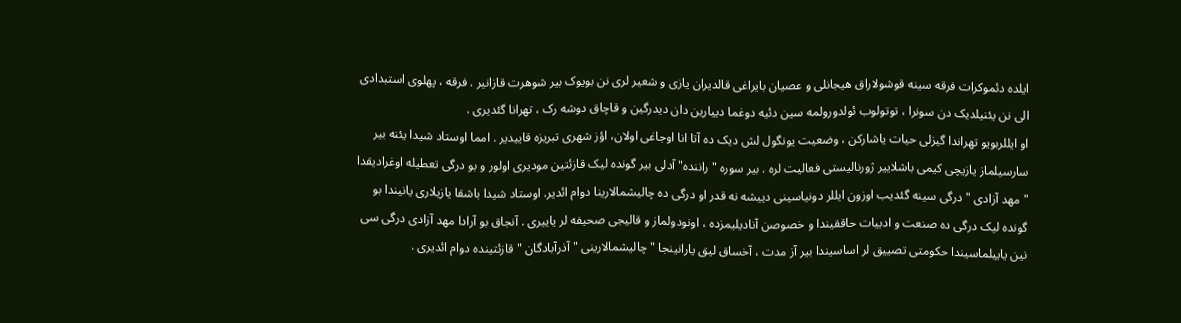ایلده دئموکرات فرقه سینه قوشولاراق هیجانلی و عصیان بایراغی قالدیران یازی و شعیر لری نن بویوک بیر شوهرت قازانیر . فرقه ، پهلوی استبدادی الی نن یئنیلدیک دن سونرا ، توتولوب ئولدورولمه سین دئیه دوغما دییارین دان دیدرگین و قاچاق دوشه رک ، تهرانا گئدیری .
او ایللربویو تهراندا گیزلی حیات یاشارکن ، وضعیت یونگول لش دیک ده آتا انا اوجاغی اولان، اؤز شهری تبریزه قاییدیر . امما اوستاد شیدا یئنه بیر سارسیلماز یازیچی کیمی باشلاییر ژورنالیستی فعالیت لره . بیر سوره "راننده" آدلی بیر گونده لیک قازئتین مودیری اولور و بو درگی تعطیله اوغرادیقدا "مهد آزادی " درگی سینه گئدیب اوزون ایللر دونیاسینی دییشه نه قدر او درگی ده چالیشمالارینا دوام ائدیر. اوستاد شیدا باشقا یازیلاری یانیندا بو گونده لیک درگی ده صنعت و ادبیات حاققیندا و خصوصن آنادیلیمزده ، اونودولماز و قالیجی صحیفه لر یاییری . آنجاق بو آرادا مهد آزادی درگی سی نین یاییلماسیندا حکومتی تصییق لر اساسیندا بیر آز مدت ، آخساق لیق یارانینجا " چالیشمالارینی " آذرآبادگان " قازئتینده دوام ائدیری .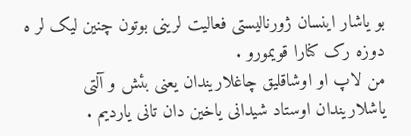بو یاشار اینسان ژورنالیستی فعالیت لرینی بوتون چنین لیک لر ه دوزه رک کنارا قویمورو .
من لاپ او اوشاقلیق چاغلاریندان یعنی بئش و آلتی یاشلاریندان اوستاد شیدانی یاخین دان تانی یاردیم .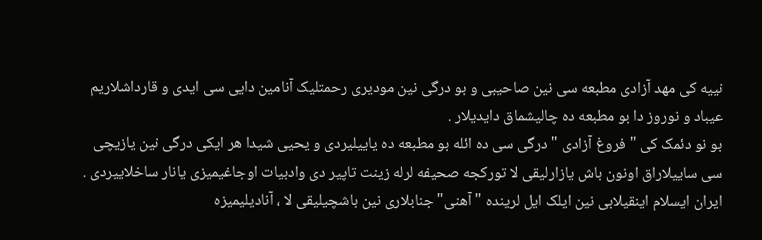نییه کی مهد آزادی مطبعه سی نین صاحیبی و بو درگی نین مودیری رحمتلیک آنامین دایی سی ایدی و قارداشلاریم عیباد و نوروز دا بو مطبعه ده چالیشماق دایدیلار .
بو نو دئمک کی " فروغ آزادی " درگی سی ده ائله بو مطبعه ده یاییلیردی و یحیی شیدا هر ایکی درگی نین یازیچی سی ساییلاراق اونون باش یازارلیقی لا تورکجه صحیفه لرله زینت تاپیر دی وادبیات اوجاغیمیزی یانار ساخلاییردی .
ایران ایسلام اینقیلابی نین ایلک ایل لرینده " آهنی" جنابلاری نین باشچیلیقی لا ، آنادیلیمیزه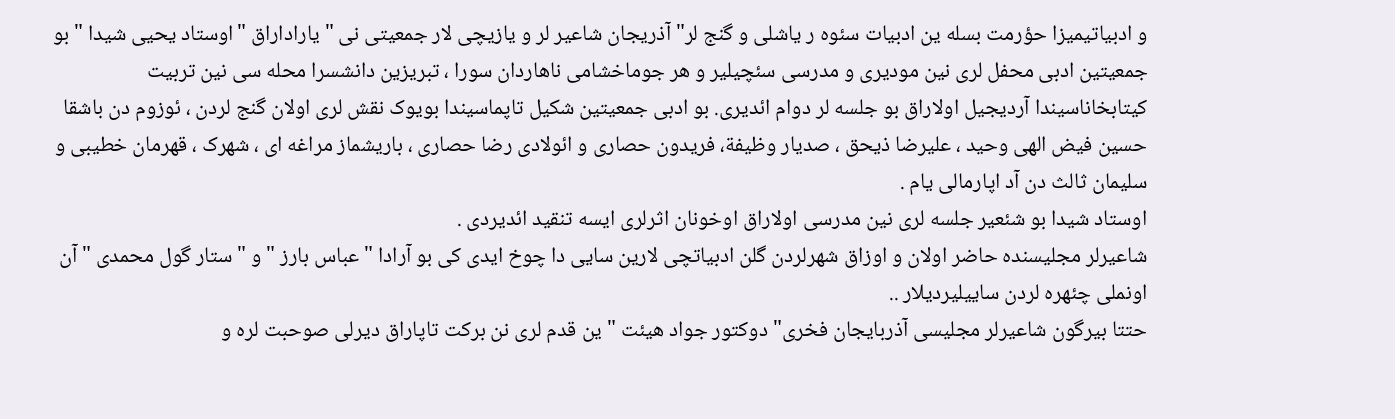و ادبیاتیمیزا حؤرمت بسله ین ادبیات سئوه ر یاشلی و گنج لر" آذریجان شاعیر لر و یازیچی لار جمعیتی نی " یاراداراق "اوستاد یحیی شیدا " بو جمعیتین ادبی محفل لری نین مودیری و مدرسی سئچیلیر و هر جوماخشامی ناهاردان سورا ، تبریزین دانشسرا محله سی نین تربیت کیتابخاناسیندا آردیجیل اولاراق بو جلسه لر دوام ائدیری. بو ادبی جمعیتین شکیل تاپماسیندا بویوک نقش لری اولان گنج لردن ، ئوزوم دن باشقا حسین فیض الهی وحید ، علیرضا ذیحق ، صدیار وظیفة، فریدون حصاری و ائولادی رضا حصاری ، باریشماز مراغه ای ، شهرک ، قهرمان خطیبی و سلیمان ثالث دن آد اپارمالی یام .
اوستاد شیدا بو شئعیر جلسه لری نین مدرسی اولاراق اوخونان اثرلری ایسه تنقید ائدیردی .
شاعیرلر مجلیسنده حاضر اولان و اوزاق شهرلردن گلن ادبیاتچی لارین سایی دا چوخ ایدی کی بو آرادا "عباس بارز "و "ستار گول محمدی " آن اونملی چئهره لردن ساییلیردیلار ..
حتتا بیرگون شاعیرلر مجلیسی آذربایجان فخری" دوکتور جواد هیئت " ین قدم لری نن برکت تاپاراق دیرلی صوحبت لره و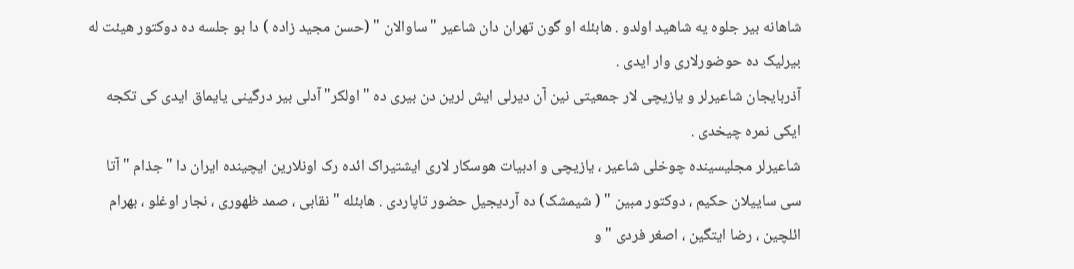شاهانه بیر جلوه یه شاهید اولدو . هابئله او گون تهران دان شاعیر "ساوالان " (حسن مجید زاده ) دا بو جلسه ده دوکتور هیئت له بیرلیک ده حوضورلاری وار ایدی .
آذربایجان شاعیرلر و یازیچی لار جمعیتی نین آن دیرلی ایش لرین دن بیری ده "اولکر" آدلی بیر درگینی یایماق ایدی کی تکجه ایکی نمره چیخدی .
شاعیرلر مجلیسینده چوخلی شاعیر ، یازیچی و ادبیات هوسکار لاری ایشتیراک ائده رک اونلارین ایچینده ایران دا "جذام " آتا سی ساییلان حکیم ، دوکتور مبین " ( شیمشک) ده آردیجیل حضور تاپاردی . هابئله " نقابی ، صمد ظهوری ، نجار اوغلو ، بهرام ائلچین ، رضا ایتگین ، اصغر فردی " و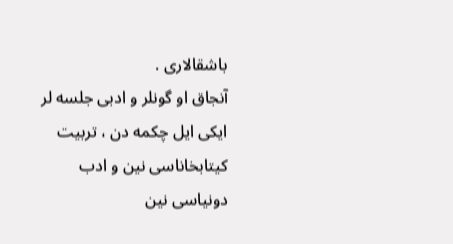باشقالاری .
آنجاق او گونلر و ادبی جلسه لر ایکی ایل چکمه دن ، تربیت کیتابخاناسی نین و ادب دونیاسی نین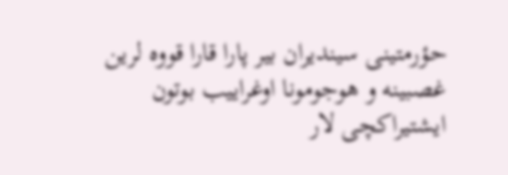حؤرمتینی سیندیران بیر پارا قارا قووه لرین غصبینه و هوجومونا اوغراییب بوتون ایشتیراکچی لار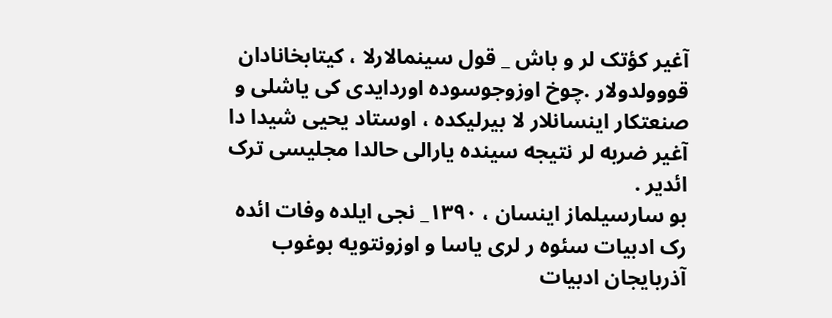آغیر کؤتک لر و باش _ قول سینمالارلا ، کیتابخانادان قووولدولار .چوخ اوزوجوسوده اوردایدی کی یاشلی و صنعتکار اینسانلار لا بیرلیکده ، اوستاد یحیی شیدا دا آغیر ضربه لر نتیجه سینده یارالی حالدا مجلیسی ترک ائدیر .
بو سارسیلماز اینسان ، ۱۳۹۰_ نجی ایلده وفات ائده رک ادبیات سئوه ر لری یاسا و اوزونتویه بوغوب آذربایجان ادبیات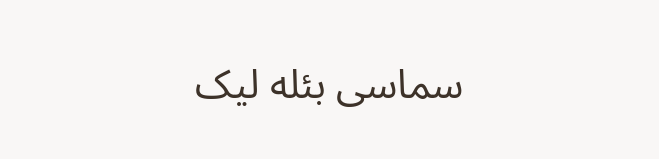سماسی بئله لیک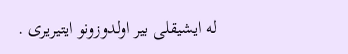له ایشیقلی بیر اولدوزونو ایتیریری .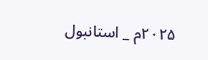۲۰۲۵م _ استانبول